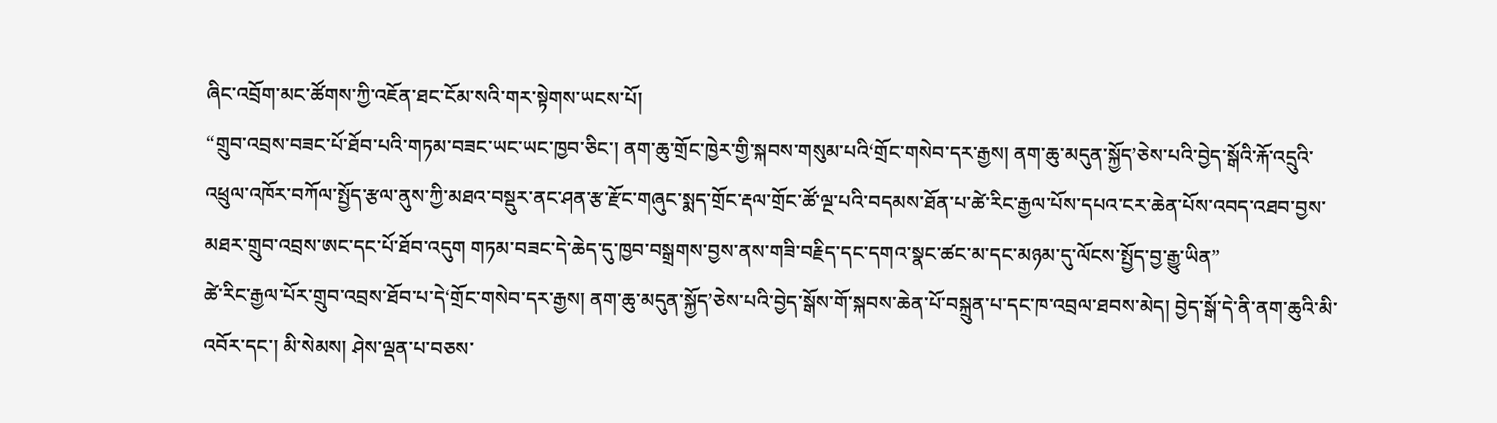ཞིང་འབྲོག་མང་ཚོགས་ཀྱི་འཇོན་ཐང་ངོམ་སའི་གར་སྟེགས་ཡངས་པོ།
“གྲུབ་འབྲས་བཟང་པོ་ཐོབ་པའི་གཏམ་བཟང་ཡང་ཡང་ཁྱབ་ཅིང་། ནག་ཆུ་གྲོང་ཁྱེར་གྱི་སྐབས་གསུམ་པའི‘གྲོང་གསེབ་དར་རྒྱས། ནག་ཆུ་མདུན་སྐྱོད’ཅེས་པའི་བྱེད་སྒོའི་རྐོ་འདྲུའི་འཕྲུལ་འཁོར་བཀོལ་སྤྱོད་རྩལ་ནུས་ཀྱི་མཐའ་བསྡུར་ནང་ཤན་རྩ་རྫོང་གཞུང་སྨད་གྲོང་རྡལ་གྲོང་ཚོ་ལྔ་པའི་བདམས་ཐོན་པ་ཚེ་རིང་རྒྱལ་པོས་དཔའ་ངར་ཆེན་པོས་འབད་འཐབ་བྱས་མཐར་གྲུབ་འབྲས་ཨང་དང་པོ་ཐོབ་འདུག གཏམ་བཟང་དེ་ཆེད་དུ་ཁྱབ་བསྒྲགས་བྱས་ནས་གཟི་བརྗིད་དང་དགའ་སྣང་ཚང་མ་དང་མཉམ་དུ་ལོངས་སྤྱོད་བྱ་རྒྱུ་ཡིན”
ཚེ་རིང་རྒྱལ་པོར་གྲུབ་འབྲས་ཐོབ་པ་དེ‘གྲོང་གསེབ་དར་རྒྱས། ནག་ཆུ་མདུན་སྐྱོད’ཅེས་པའི་བྱེད་སྒོས་གོ་སྐབས་ཆེན་པོ་བསྐྲུན་པ་དང་ཁ་འབྲལ་ཐབས་མེད། བྱེད་སྒོ་དེ་ནི་ནག་ཆུའི་མི་འབོར་དང་། མི་སེམས། ཤེས་ལྡན་པ་བཅས་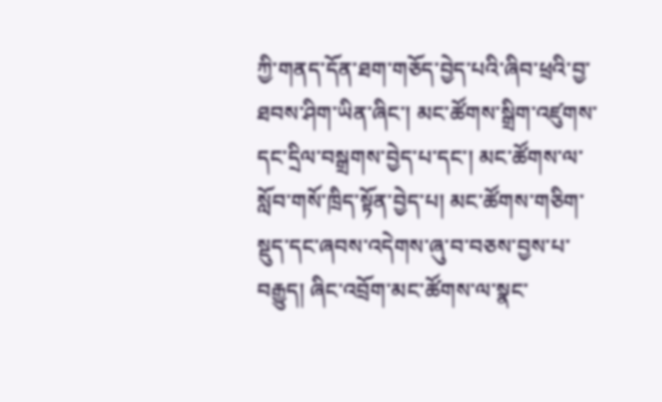ཀྱི་གནད་དོན་ཐག་གཅོད་བྱེད་པའི་ཞིབ་ཕྲའི་བྱ་ཐབས་ཤིག་ཡིན་ཞིང་། མང་ཚོགས་སྒྲིག་འཛུགས་དང་དྲིལ་བསྒྲགས་བྱེད་པ་དང་། མང་ཚོགས་ལ་སློབ་གསོ་ཁྲིད་སྟོན་བྱེད་པ། མང་ཚོགས་གཅིག་སྡུད་དང་ཞབས་འདེགས་ཞུ་བ་བཅས་བྱས་པ་བརྒྱུད། ཞིང་འབྲོག་མང་ཚོགས་ལ་སྣང་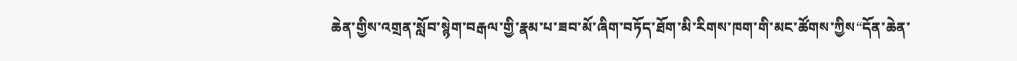ཆེན་གྱིས་འགྲན་སློབ་སྙེག་བརྒལ་གྱི་རྣམ་པ་ཟབ་མོ་ཞིག་བཏོད་ཐོག་མི་རིགས་ཁག་གི་མང་ཚོགས་ཀྱིས“དོན་ཆེན་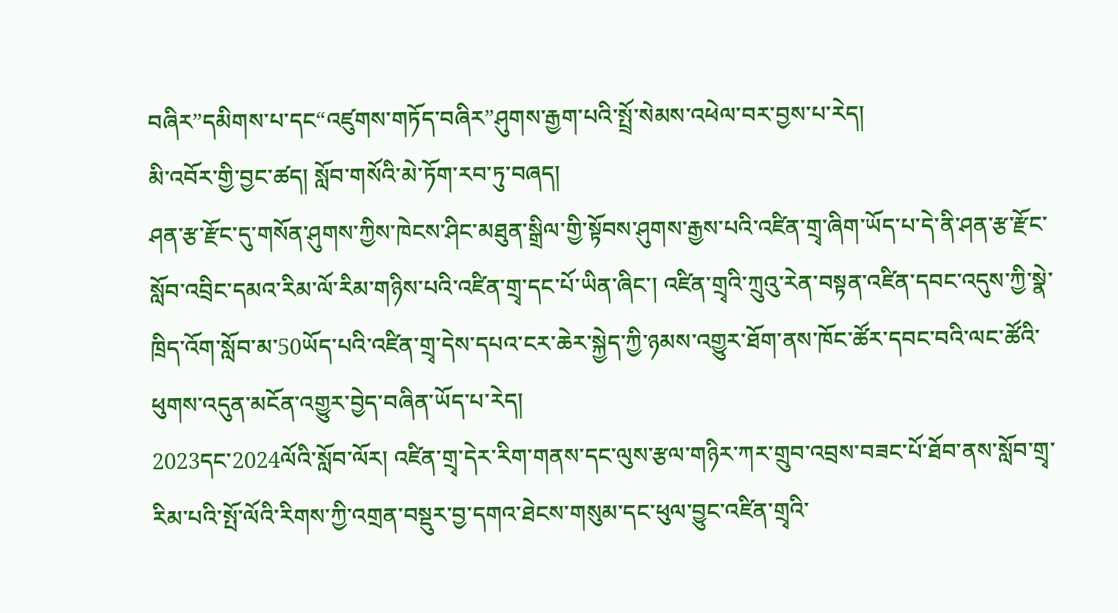བཞིར”དམིགས་པ་དང“འཛུགས་གཏོད་བཞིར”ཤུགས་རྒྱག་པའི་སྤྲོ་སེམས་འཕེལ་བར་བྱས་པ་རེད།
མི་འབོར་གྱི་བྱང་ཚད། སློབ་གསོའི་མེ་ཏོག་རབ་ཏུ་བཞད།
ཤན་རྩ་རྫོང་དུ་གསོན་ཤུགས་ཀྱིས་ཁེངས་ཤིང་མཐུན་སྒྲིལ་གྱི་སྟོབས་ཤུགས་རྒྱས་པའི་འཛིན་གྲྭ་ཞིག་ཡོད་པ་དེ་ནི་ཤན་རྩ་རྫོང་སློབ་འབྲིང་དམའ་རིམ་ལོ་རིམ་གཉིས་པའི་འཛིན་གྲྭ་དང་པོ་ཡིན་ཞིང་། འཛིན་གྲྭའི་ཀྲུའུ་རེན་བསྟན་འཛིན་དབང་འདུས་ཀྱི་སྣེ་ཁྲིད་འོག་སློབ་མ་50ཡོད་པའི་འཛིན་གྲྭ་དེས་དཔའ་ངར་ཆེར་སྐྱེད་ཀྱི་ཉམས་འགྱུར་ཐོག་ནས་ཁོང་ཚོར་དབང་བའི་ལང་ཚོའི་ཕུགས་འདུན་མངོན་འགྱུར་བྱེད་བཞིན་ཡོད་པ་རེད།
2023དང་2024ལོའི་སློབ་ལོར། འཛིན་གྲྭ་དེར་རིག་གནས་དང་ལུས་རྩལ་གཉིར་ཀར་གྲུབ་འབྲས་བཟང་པོ་ཐོབ་ནས་སློབ་གྲྭ་རིམ་པའི་སྤོ་ལོའི་རིགས་ཀྱི་འགྲན་བསྡུར་བྱ་དགའ་ཐེངས་གསུམ་དང་ཕུལ་བྱུང་འཛིན་གྲྭའི་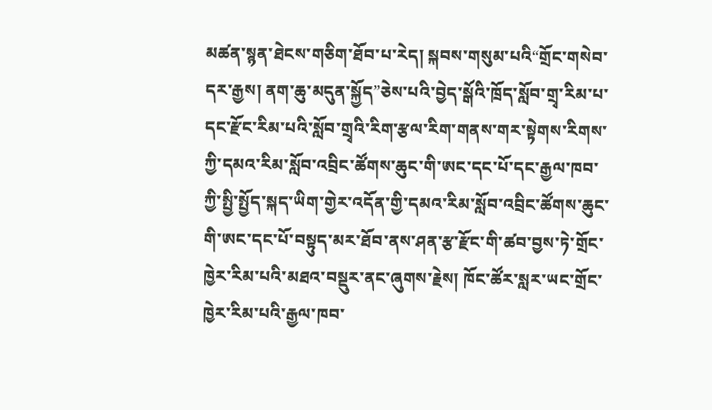མཚན་སྙན་ཐེངས་གཅིག་ཐོབ་པ་རེད། སྐབས་གསུམ་པའི“གྲོང་གསེབ་དར་རྒྱས། ནག་ཆུ་མདུན་སྐྱོད”ཅེས་པའི་བྱེད་སྒོའི་ཁྲོད་སློབ་གྲྭ་རིམ་པ་དང་རྫོང་རིམ་པའི་སློབ་གྲྭའི་རིག་རྩལ་རིག་གནས་གར་སྟེགས་རིགས་ཀྱི་དམའ་རིམ་སློབ་འབྲིང་ཚོགས་ཆུང་གི་ཨང་དང་པོ་དང་རྒྱལ་ཁབ་ཀྱི་སྤྱི་སྤྱོད་སྐད་ཡིག་གྱེར་འདོན་གྱི་དམའ་རིམ་སློབ་འབྲིང་ཚོགས་ཆུང་གི་ཨང་དང་པོ་བསྟུད་མར་ཐོབ་ནས་ཤན་རྩ་རྫོང་གི་ཚབ་བྱས་ཏེ་གྲོང་ཁྱེར་རིམ་པའི་མཐའ་བསྡུར་ནང་ཞུགས་རྗེས། ཁོང་ཚོར་སླར་ཡང་གྲོང་ཁྱེར་རིམ་པའི་རྒྱལ་ཁབ་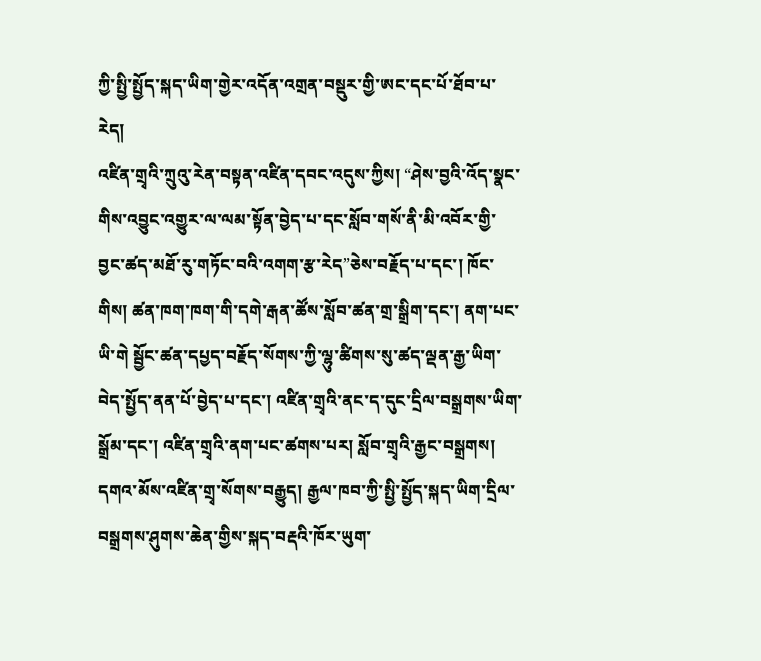ཀྱི་སྤྱི་སྤྱོད་སྐད་ཡིག་གྱེར་འདོན་འགྲན་བསྡུར་གྱི་ཨང་དང་པོ་ཐོབ་པ་རེད།
འཛིན་གྲྭའི་ཀྲུའུ་རེན་བསྟན་འཛིན་དབང་འདུས་ཀྱིས། “ཤེས་བྱའི་འོད་སྣང་གིས་འབྱུང་འགྱུར་ལ་ལམ་སྟོན་བྱེད་པ་དང་སློབ་གསོ་ནི་མི་འབོར་གྱི་བྱང་ཚད་མཐོ་རུ་གཏོང་བའི་འགག་རྩ་རེད”ཅེས་བརྗོད་པ་དང་། ཁོང་གིས། ཚན་ཁག་ཁག་གི་དགེ་རྒན་ཚོས་སློབ་ཚན་གྲ་སྒྲིག་དང་། ནག་པང་ཡི་གེ སྦྱོང་ཚན་དཔྱད་བརྗོད་སོགས་ཀྱི་ལྷུ་ཚིགས་སུ་ཚད་ལྡན་རྒྱ་ཡིག་བེད་སྤྱོད་ནན་པོ་བྱེད་པ་དང་། འཛིན་གྲྭའི་ནང་ད་དུང་དྲིལ་བསྒྲགས་ཡིག་སྒྲོམ་དང་། འཛིན་གྲྭའི་ནག་པང་ཚགས་པར། སློབ་གྲྭའི་རྒྱང་བསྒྲགས། དགའ་མོས་འཛིན་གྲྭ་སོགས་བརྒྱུད། རྒྱལ་ཁབ་ཀྱི་སྤྱི་སྤྱོད་སྐད་ཡིག་དྲིལ་བསྒྲགས་ཤུགས་ཆེན་གྱིས་སྐད་བརྡའི་ཁོར་ཡུག་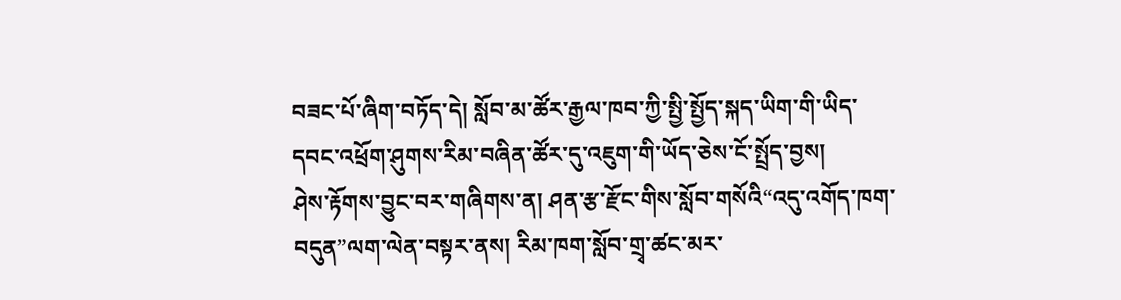བཟང་པོ་ཞིག་བཏོད་དེ། སློབ་མ་ཚོར་རྒྱལ་ཁབ་ཀྱི་སྤྱི་སྤྱོད་སྐད་ཡིག་གི་ཡིད་དབང་འཕྲོག་ཤུགས་རིམ་བཞིན་ཚོར་དུ་འཇུག་གི་ཡོད་ཅེས་ངོ་སྤྲོད་བྱས།
ཤེས་རྟོགས་བྱུང་བར་གཞིགས་ན། ཤན་རྩ་རྫོང་གིས་སློབ་གསོའི“འདུ་འགོད་ཁག་བདུན”ལག་ལེན་བསྟར་ནས། རིམ་ཁག་སློབ་གྲྭ་ཚང་མར་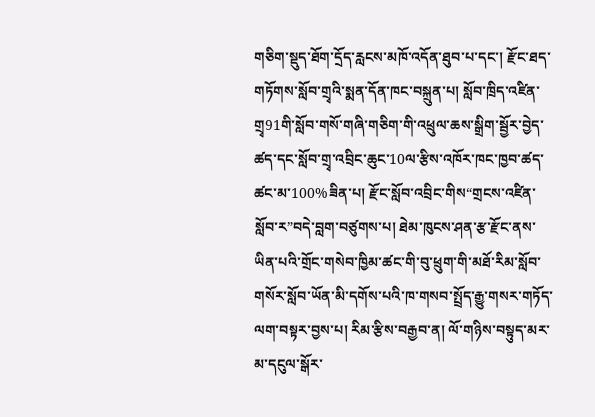གཅིག་སྡུད་ཐོག་དྲོད་རླངས་མཁོ་འདོན་ཐུབ་པ་དང་། རྫོང་ཐད་གཏོགས་སློབ་གྲྭའི་སྨན་དོན་ཁང་བསྐྲུན་པ། སློབ་ཁྲིད་འཛིན་གྲྭ91གི་སློབ་གསོ་གཞི་གཅིག་གི་འཕྲུལ་ཆས་སྒྲིག་སྦྱོར་བྱེད་ཚད་དང་སློབ་གྲྭ་འབྲིང་ཆུང་10ལ་རྩིས་འཁོར་ཁང་ཁྱབ་ཚད་ཚང་མ་100%ཟིན་པ། རྫོང་སློབ་འབྲིང་གིས“གྲངས་འཛིན་སློབ་ར”བདེ་བླག་བཙུགས་པ། ཐེམ་ཁུངས་ཤན་རྩ་རྫོང་ནས་ཡིན་པའི་གྲོང་གསེབ་ཁྱིམ་ཚང་གི་བུ་ཕྲུག་གི་མཐོ་རིམ་སློབ་གསོར་སློབ་ཡོན་མི་དགོས་པའི་ཁ་གསབ་སྤྲོད་རྒྱུ་གསར་གཏོད་ལག་བསྟར་བྱས་པ། རིམ་རྩིས་བརྒྱབ་ན། ལོ་གཉིས་བསྟུད་མར་མ་དངུལ་སྒོར་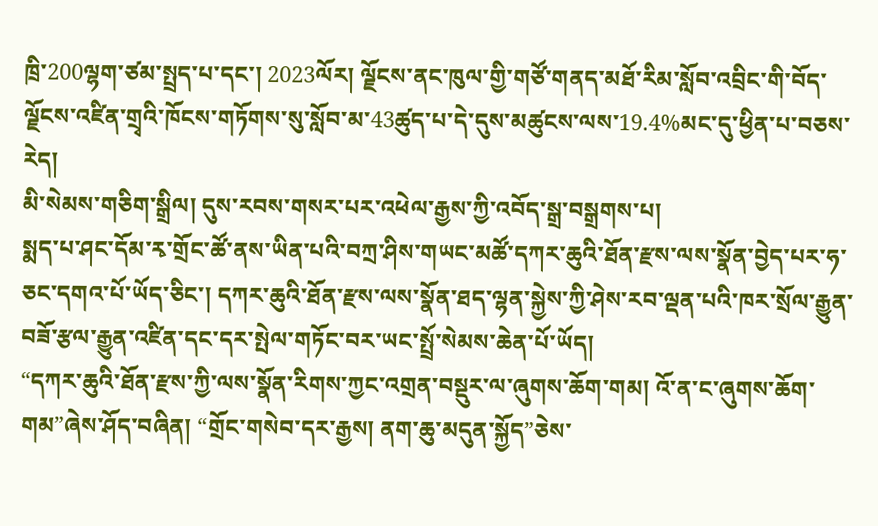ཁྲི་200ལྷག་ཙམ་སྤྲད་པ་དང་། 2023ལོར། ལྗོངས་ནང་ཁུལ་གྱི་གཙོ་གནད་མཐོ་རིམ་སློབ་འབྲིང་གི་བོད་ལྗོངས་འཛིན་གྲྭའི་ཁོངས་གཏོགས་སུ་སློབ་མ་43ཚུད་པ་དེ་དུས་མཚུངས་ལས་19.4%མང་དུ་ཕྱིན་པ་བཅས་རེད།
མི་སེམས་གཅིག་སྒྲིལ། དུས་རབས་གསར་པར་འཕེལ་རྒྱས་ཀྱི་འབོད་སྒྲ་བསྒྲགས་པ།
སྨད་པ་ཤང་དོམ་རྭ་གྲོང་ཚོ་ནས་ཡིན་པའི་བཀྲ་ཤིས་གཡང་མཚོ་དཀར་ཆུའི་ཐོན་རྫས་ལས་སྣོན་བྱེད་པར་ཧ་ཅང་དགའ་པོ་ཡོད་ཅིང་། དཀར་ཆུའི་ཐོན་རྫས་ལས་སྣོན་ཐད་ལྷན་སྐྱེས་ཀྱི་ཤེས་རབ་ལྡན་པའི་ཁར་སྲོལ་རྒྱུན་བཟོ་རྩལ་རྒྱུན་འཛིན་དང་དར་སྤེལ་གཏོང་བར་ཡང་སྤྲོ་སེམས་ཆེན་པོ་ཡོད།
“དཀར་ཆུའི་ཐོན་རྫས་ཀྱི་ལས་སྣོན་རིགས་ཀྱང་འགྲན་བསྡུར་ལ་ཞུགས་ཆོག་གམ། འོ་ན་ང་ཞུགས་ཆོག་གམ”ཞེས་ཤོད་བཞིན། “གྲོང་གསེབ་དར་རྒྱས། ནག་ཆུ་མདུན་སྐྱོད”ཅེས་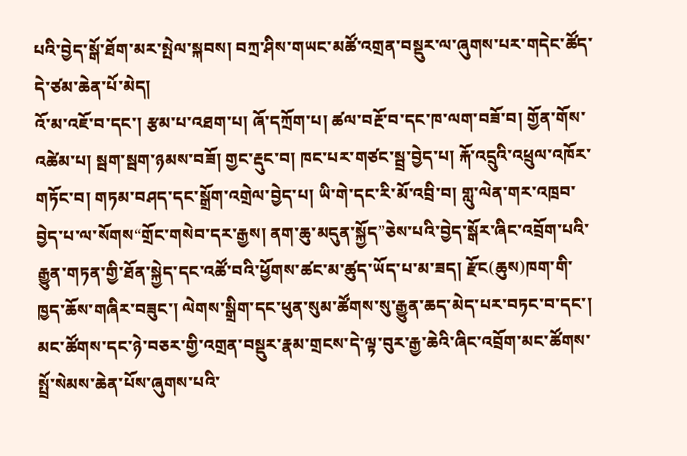པའི་བྱེད་སྒོ་ཐོག་མར་སྤེལ་སྐབས། བཀྲ་ཤིས་གཡང་མཚོ་འགྲན་བསྡུར་ལ་ཞུགས་པར་གདེང་ཚོད་དེ་ཙམ་ཆེན་པོ་མེད།
འོ་མ་འཇོ་བ་དང་། རྩམ་པ་འཐག་པ། ཞོ་དཀྲོག་པ། ཚལ་བརྔོ་བ་དང་ཁ་ལག་བཟོ་བ། གྱོན་གོས་འཚེམ་པ། སྦག་སྦག་ཉམས་བཟོ། གྱང་རྡུང་བ། ཁང་པར་གཙང་སྦྲ་བྱེད་པ། རྐོ་འདྲུའི་འཕྲུལ་འཁོར་གཏོང་བ། གཏམ་བཤད་དང་སྒྲོག་འགྲེལ་བྱེད་པ། ཡི་གེ་དང་རི་མོ་འབྲི་བ། གླུ་ལེན་གར་འཁྲབ་བྱེད་པ་ལ་སོགས“གྲོང་གསེབ་དར་རྒྱས། ནག་ཆུ་མདུན་སྐྱོད”ཅེས་པའི་བྱེད་སྒོར་ཞིང་འབྲོག་པའི་རྒྱུན་གཏན་གྱི་ཐོན་སྐྱེད་དང་འཚོ་བའི་ཕྱོགས་ཚང་མ་ཚུད་ཡོད་པ་མ་ཟད། རྫོང(ཆུས)ཁག་གི་ཁྱད་ཆོས་གཞིར་བཟུང་། ལེགས་སྒྲིག་དང་ཕུན་སུམ་ཚོགས་སུ་རྒྱུན་ཆད་མེད་པར་བཏང་བ་དང་། མང་ཚོགས་དང་ཉེ་བཅར་གྱི་འགྲན་བསྡུར་རྣམ་གྲངས་དེ་ལྟ་བུར་རྒྱ་ཆེའི་ཞིང་འབྲོག་མང་ཚོགས་སྤྲོ་སེམས་ཆེན་པོས་ཞུགས་པའི་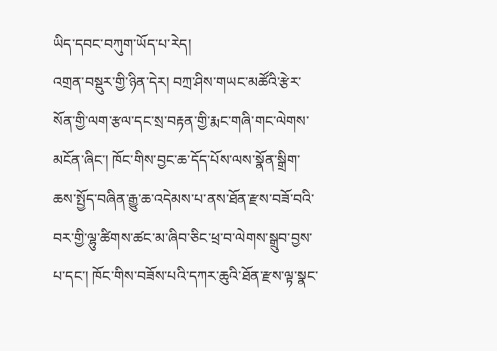ཡིད་དབང་བཀུག་ཡོད་པ་རེད།
འགྲན་བསྡུར་གྱི་ཉིན་དེར། བཀྲ་ཤིས་གཡང་མཚོའི་རྩེར་སོན་གྱི་ལག་རྩལ་དང་སྲ་བརྟན་གྱི་རྨང་གཞི་གང་ལེགས་མངོན་ཞིང་། ཁོང་གིས་བྱང་ཆ་དོད་པོས་ལས་སྣོན་སྒྲིག་ཆས་སྤྱོད་བཞིན་རྒྱུ་ཆ་འདེམས་པ་ནས་ཐོན་རྫས་བཟོ་བའི་བར་གྱི་ལྷུ་ཚིགས་ཚང་མ་ཞིབ་ཅིང་ཕྲ་བ་ལེགས་སྒྲུབ་བྱས་པ་དང་། ཁོང་གིས་བཟོས་པའི་དཀར་ཆུའི་ཐོན་རྫས་ལྟ་སྣང་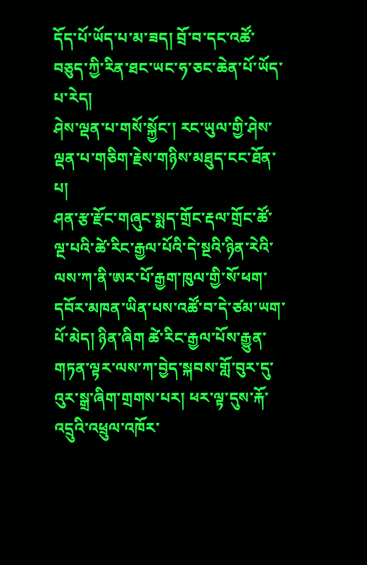དོད་པོ་ཡོད་པ་མ་ཟད། བྲོ་བ་དང་འཚོ་བཅུད་ཀྱི་རིན་ཐང་ཡང་ཧ་ཅང་ཆེན་པོ་ཡོད་པ་རེད།
ཤེས་ལྡན་པ་གསོ་སྐྱོང་། རང་ཡུལ་གྱི་ཤེས་ལྡན་པ་གཅིག་རྗེས་གཉིས་མཐུད་ངང་ཐོན་པ།
ཤན་རྩ་རྫོང་གཞུང་སྨད་གྲོང་རྡལ་གྲོང་ཚོ་ལྔ་པའི་ཚེ་རིང་རྒྱལ་པོའི་དེ་སྔའི་ཉིན་རེའི་ལས་ཀ་ནི་ཨར་པོ་རྒྱག་ཁུལ་གྱི་སོ་ཕག་དབོར་མཁན་ཡིན་པས་འཚོ་བ་དེ་ཙམ་ཡག་པོ་མེད། ཉིན་ཞིག ཚེ་རིང་རྒྱལ་པོས་རྒྱུན་གཏན་ལྟར་ལས་ཀ་བྱེད་སྐབས་གློ་བུར་དུ་འུར་སྒྲ་ཞིག་གྲགས་པར། ཕར་ལྟ་དུས་རྐོ་འདྲུའི་འཕྲུལ་འཁོར་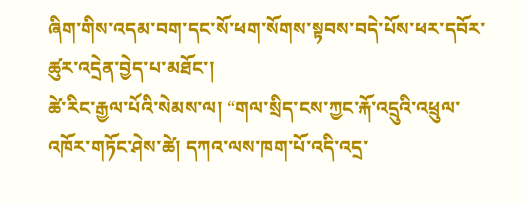ཞིག་གིས་འདམ་བག་དང་སོ་ཕག་སོགས་སྟབས་བདེ་པོས་ཕར་དབོར་ཚུར་འདྲེན་བྱེད་པ་མཐོང་།
ཚེ་རིང་རྒྱལ་པོའི་སེམས་ལ། “གལ་སྲིད་ངས་ཀྱང་རྐོ་འདྲུའི་འཕྲུལ་འཁོར་གཏོང་ཤེས་ཚེ། དཀའ་ལས་ཁག་པོ་འདི་འདྲ་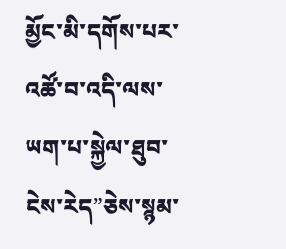མྱོང་མི་དགོས་པར་འཚོ་བ་འདི་ལས་ཡག་པ་སྐྱེལ་ཐུབ་ངེས་རེད”ཅེས་སྙམ་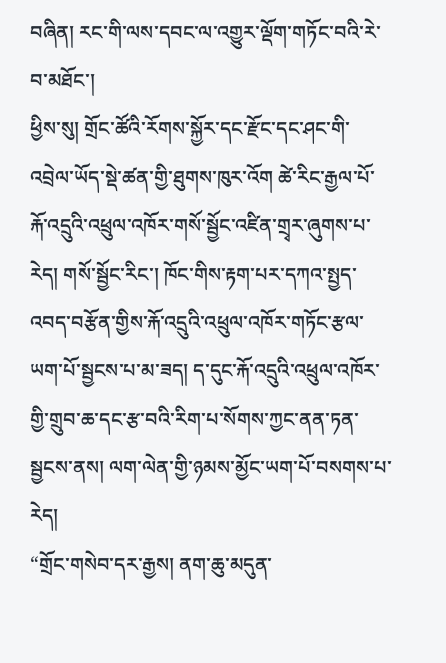བཞིན། རང་གི་ལས་དབང་ལ་འགྱུར་ལྡོག་གཏོང་བའི་རེ་བ་མཐོང་།
ཕྱིས་སུ། གྲོང་ཚོའི་རོགས་སྐྱོར་དང་རྫོང་དང་ཤང་གི་འབྲེལ་ཡོད་སྡེ་ཚན་གྱི་ཐུགས་ཁུར་འོག ཚེ་རིང་རྒྱལ་པོ་རྐོ་འདྲུའི་འཕྲུལ་འཁོར་གསོ་སྦྱོང་འཛིན་གྲྭར་ཞུགས་པ་རེད། གསོ་སྦྱོང་རིང་། ཁོང་གིས་རྟག་པར་དཀའ་སྤྱད་འབད་བརྩོན་གྱིས་རྐོ་འདྲུའི་འཕྲུལ་འཁོར་གཏོང་རྩལ་ཡག་པོ་སྦྱངས་པ་མ་ཟད། ད་དུང་རྐོ་འདྲུའི་འཕྲུལ་འཁོར་གྱི་གྲུབ་ཆ་དང་རྩ་བའི་རིག་པ་སོགས་ཀྱང་ནན་ཏན་སྦྱངས་ནས། ལག་ལེན་གྱི་ཉམས་མྱོང་ཡག་པོ་བསགས་པ་རེད།
“གྲོང་གསེབ་དར་རྒྱས། ནག་ཆུ་མདུན་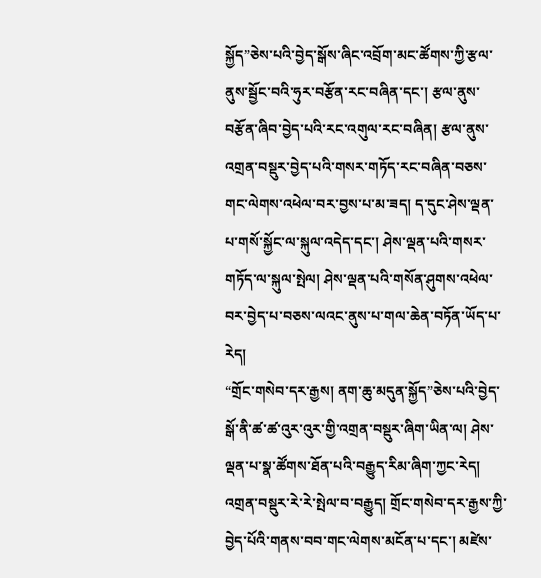སྐྱོད”ཅེས་པའི་བྱེད་སྒོས་ཞིང་འབྲོག་མང་ཚོགས་ཀྱི་རྩལ་ནུས་སྦྱོང་བའི་ཧུར་བརྩོན་རང་བཞིན་དང་། རྩལ་ནུས་བརྩོན་ཞིབ་བྱེད་པའི་རང་འགུལ་རང་བཞིན། རྩལ་ནུས་འགྲན་བསྡུར་བྱེད་པའི་གསར་གཏོད་རང་བཞིན་བཅས་གང་ལེགས་འཕེལ་བར་བྱས་པ་མ་ཟད། ད་དུང་ཤེས་ལྡན་པ་གསོ་སྐྱོང་ལ་སྐུལ་འདེད་དང་། ཤེས་ལྡན་པའི་གསར་གཏོད་ལ་སྐུལ་སྤེལ། ཤེས་ལྡན་པའི་གསོན་ཤུགས་འཕེལ་བར་བྱེད་པ་བཅས་ལའང་ནུས་པ་གལ་ཆེན་བཏོན་ཡོད་པ་རེད།
“གྲོང་གསེབ་དར་རྒྱས། ནག་ཆུ་མདུན་སྐྱོད”ཅེས་པའི་བྱེད་སྒོ་ནི་ཚ་ཚ་འུར་འུར་གྱི་འགྲན་བསྡུར་ཞིག་ཡིན་ལ། ཤེས་ལྡན་པ་སྣ་ཚོགས་ཐོན་པའི་བརྒྱུད་རིམ་ཞིག་ཀྱང་རེད། འགྲན་བསྡུར་རེ་རེ་སྤེལ་བ་བརྒྱུད། གྲོང་གསེབ་དར་རྒྱས་ཀྱི་བྱེད་པོའི་གནས་བབ་གང་ལེགས་མངོན་པ་དང་། མཛེས་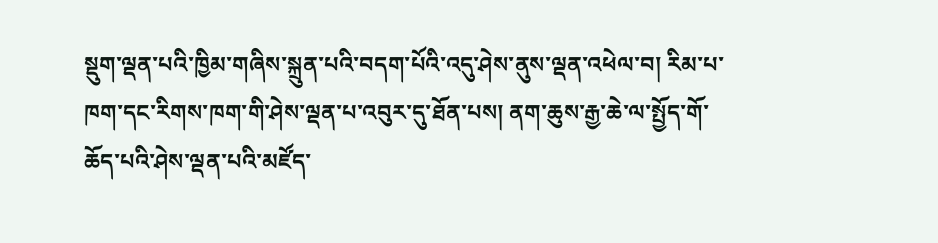སྡུག་ལྡན་པའི་ཁྱིམ་གཞིས་སྐྲུན་པའི་བདག་པོའི་འདུ་ཤེས་ནུས་ལྡན་འཕེལ་བ། རིམ་པ་ཁག་དང་རིགས་ཁག་གི་ཤེས་ལྡན་པ་འབུར་དུ་ཐོན་པས། ནག་ཆུས་རྒྱ་ཆེ་ལ་སྤྱོད་གོ་ཆོད་པའི་ཤེས་ལྡན་པའི་མཛོད་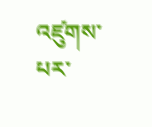འཛུགས་པར་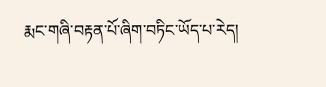རྨང་གཞི་བརྟན་པོ་ཞིག་བཏིང་ཡོད་པ་རེད།